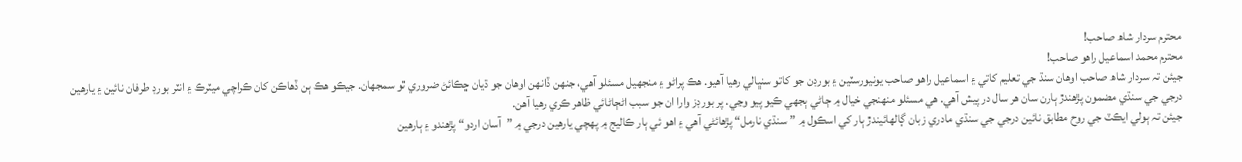محترم سردار شاھ صاحب!
محترم محمد اسماعيل راھو صاحب!
جيئن تہ سردار شاھ صاحب اوهان سنڌ جي تعليم کاتي ۽ اسماعيل راھو صاحب يونيورسٽين ۽ بورڊن جو کاتو سنڀالي رھيا آھيو. ھڪ پراڻو ۽ منجھيل مسئلو آهي، جنھن ڏانھن اوھان جو ڌيان ڇڪائڻ ضروري ٿو سمجھان. جيڪو ھڪ ٻن ڏهاڪن کان ڪراچي ميٽرڪ ۽ انٽر بورڊ طرفان نائين ۽ يارھين درجي جي سنڌي مضمون پڙھندڙ ٻارن سان ھر سال در پيش آھي. ھي مسئلو منھنجي خيال ۾ ڄاڻي ٻجھي ڪيو پيو وڃي. پر بورڊز وارا ان جو سبب اڻڄاڻائي ظاھر ڪري رھيا آھن.
جيئن تہ ٻولي ايڪٽ جي روح مطابق نائين درجي جي سنڌي مادري زبان ڳالھائيندڙ ٻار کي اسڪول ۾ ”سنڌي نارمل“ پڙھائڻي آھي ۽ اھو ئي ٻار ڪاليج ۾ پھچي يارھين درجي ۾ ”آسان اردو“ پڙھندو ۽ ٻارھين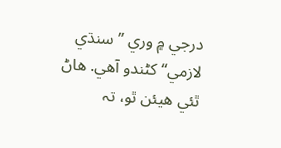درجي ۾ وري ”سنڌي لازمي“ کڻندو آھي. ھاڻ ٿئي ھيئن ٿو، تہ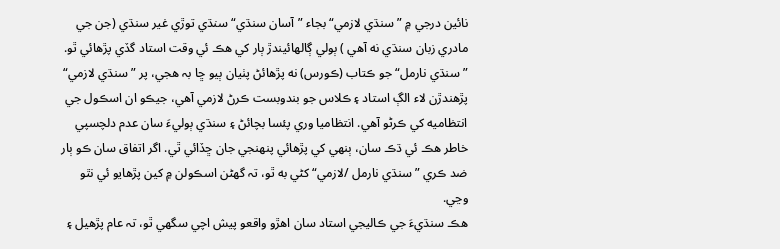نائين درجي ۾ ”سنڌي لازمي“ بجاء ”آسان سنڌي“ سنڌي توڙي غير سنڌي (جن جي مادري زبان سنڌي نه آھي ) ٻولي ڳالھائيندڙ ٻار کي ھڪ ئي وقت استاد گڏي پڙھائي ٿو. ”سنڌي نارمل“ جو ڪتاب (ڪورس) نه پڙھائڻ پٺيان ٻيو ڇا بہ ھجي، پر ”سنڌي لازمي“ پڙھندڙن لاء الڳ استاد ۽ ڪلاس جو بندوبست ڪرڻ لازمي آهي، جيڪو ان اسڪول جي انتظاميه کي ڪرڻو آهي. انتظاميا وري پئسا بچائڻ ۽ سنڌي ٻوليءَ سان عدم دلچسپي خاطر ھڪ ئي ڌڪ سان، ٻنھي کي پڙھائي پنھنجي جان ڇڏائي ٿي. اگر اتفاق سان ڪو ٻار ضد ڪري ”سنڌي نارمل /لازمي“ کڻي به ٿو، تہ گھڻن اسڪولن ۾ کين پڙهايو ئي نٿو وڃي.
ھڪ سنڌيءَ جي ڪاليجي استاد سان اھڙو واقعو پيش اچي سگھي ٿو، تہ عام پڙھيل ۽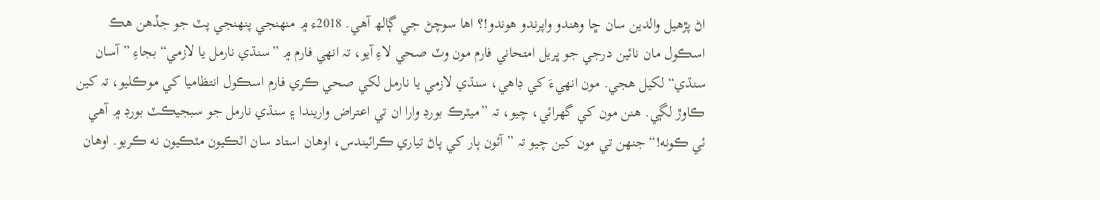اڻ پڙهيل والدين سان ڇا وهندو واپرندو ھوندو!؟ اھا سوچڻ جي ڳالھ آهي. 2018ء ۾ منھنجي پنھنجي پٽ جو جڏھن ھڪ اسڪول مان نائين درجي جو ڀريل امتحاني فارم مون وٽ صحي لاءِ آيو، تہ انھي فارم ۾ ”سنڌي نارمل يا لازمي“ بجاءِ ”آسان سنڌي“ لکيل ھجي. مون انھيءَ کي ڊاھي، سنڌي لازمي يا نارمل لکي صحي ڪري فارم اسڪول انتظاميا کي موڪليو، تہ کين ڪاوڙ لڳي. ھنن مون کي گھرائي، چيو، تہ ”ميٽرڪ بورڊ وارا ان تي اعتراض واريندا ۽ سنڌي نارمل جو سبجيڪٽ بورڊ ۾ آھي ئي ڪونه!“ جنھن تي مون کين چيو تہ ”آئون ٻار کي پاڻ تياري ڪرائيندس، اوھان استاد سان اٽڪيون مٽڪيون نه ڪريو. اوھان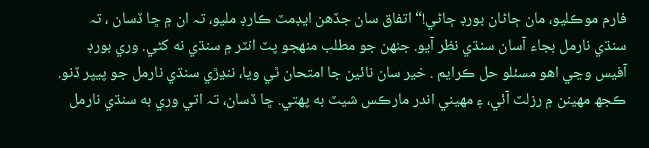فارم موڪليو، مان ڄاڻان بورڊ ڄاڻي!“ اتفاق سان جڏھن ايڊمٽ ڪارڊ مليو، تہ ان ۾ ڇا ڏسان ، تہ سنڌي نارمل بجاء آسان سنڌي نظر آيو. جنھن جو مطلب منھجو پٽ انٽر ۾ سنڌي نه کڻي. وري بورڊ آفيس وڃي اھو مسئلو حل ڪرايم . خير سان نائين جا امتحان ٿي ويا، ننڍڙي سنڌي نارمل جو پيپر ڏنو. ڪجھ مھينن ۾ رزلٽ آئي، ۽ مھيني اندر مارڪس شيٽ به پھتي. ڇا ڏسان، تہ اتي وري به سنڌي نارمل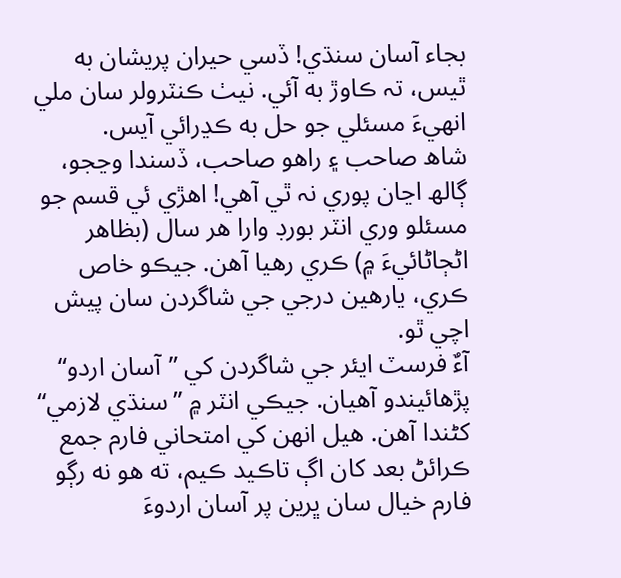بجاء آسان سنڌي! ڏسي حيران پريشان به ٿيس، تہ ڪاوڙ به آئي. نيٺ ڪنٽرولر سان ملي انھيءَ مسئلي جو حل به ڪڍرائي آيس.
شاھ صاحب ۽ راھو صاحب، ڏسندا وڃجو، ڳالھ اڃان پوري نہ ٿي آھي! اھڙي ئي قسم جو مسئلو وري انٽر بورڊ وارا ھر سال (بظاھر اڻڄاڻائيءَ ۾) ڪري رھيا آھن. جيڪو خاص ڪري، يارھين درجي جي شاگردن سان پيش اچي ٿو.
آءٌ فرسٽ ايئر جي شاگردن کي ”آسان اردو“ پڙھائيندو آھيان. جيڪي انٽر ۾ ”سنڌي لازمي“ کڻندا آهن. ھيل انھن کي امتحاني فارم جمع ڪرائڻ بعد کان اڳ تاڪيد ڪيم، ته ھو نه رڳو فارم خيال سان ڀرين پر آسان اردوءَ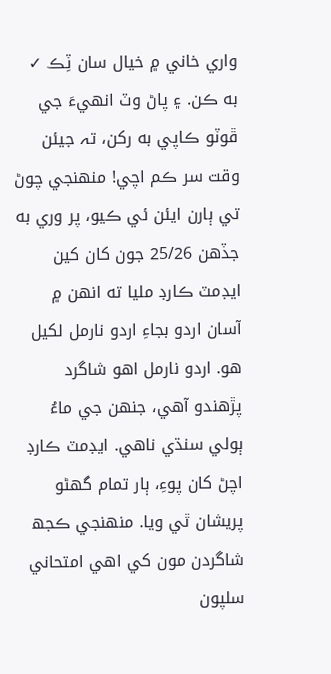واري خاني ۾ خيال سان ٽِڪ ✓ به ڪن. ۽ پاڻ وٽ انھيءَ جي ڦوٽو ڪاپي به رکن، تہ جيئن وقت سر ڪم اچي! منھنجي چوڻ تي ٻارن ايئن ئي ڪيو، پر وري به جڏهن 25/26 جون کان کين ايڊمٽ ڪارڊ مليا ته انھن ۾ آسان اردو بجاءِ اردو نارمل لکيل ھو. اردو نارمل اھو شاگرد پڙھندو آھي، جنھن جي ماءُ ٻولي سنڌي ناھي. ايڊمٽ ڪارڊ اچڻ کان پوءِ، ٻار تمام گهڻو پريشان ٿي ويا. منھنجي ڪجھ شاگردن مون کي اھي امتحاني سلپون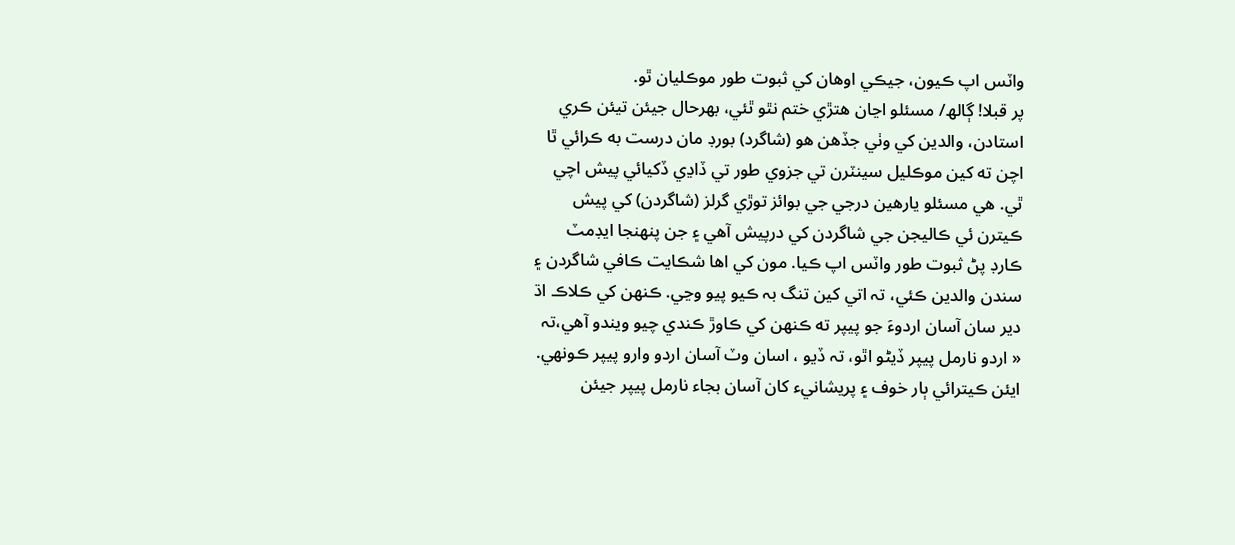واٽس اپ ڪيون، جيڪي اوهان کي ثبوت طور موڪليان ٿو.
پر قبلا! ڳالھ/ مسئلو اڃان ھتڙي ختم نٿو ٿئي، بھرحال جيئن تيئن ڪري استادن، والدين کي وٺي جڏھن ھو (شاگرد) بورڊ مان درست به ڪرائي ٿا اچن ته کين موڪليل سينٽرن تي جزوي طور تي ڏاڍي ڏکيائي پيش اچي ٿي. ھي مسئلو يارھين درجي جي بوائز توڙي گرلز (شاگردن) کي پيش ڪيترن ئي ڪاليجن جي شاگردن کي درپيش آھي ۽ جن پنھنجا ايڊمٽ ڪارڊ پڻ ثبوت طور واٽس اپ ڪيا. مون کي اھا شڪايت ڪافي شاگردن ۽ سندن والدين ڪئي، تہ اتي کين تنگ بہ ڪيو پيو وڃي. ڪنھن کي ڪلاڪ اڌ دير سان آسان اردوءَ جو پيپر ته ڪنھن کي ڪاوڙ ڪندي چيو ويندو آهي،تہ « اردو نارمل پيپر ڏيڻو اٿو، تہ ڏيو ، اسان وٽ آسان اردو وارو پيپر ڪونھي. ايئن ڪيترائي ٻار خوف ۽ پريشانيء کان آسان بجاء نارمل پيپر جيئن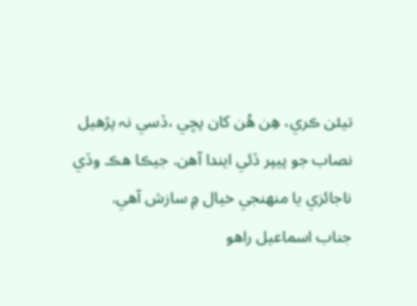تيئن ڪري، ھِن ھُن کان پڇي ،ڏسي نہ پڙھيل نصاب جو پيپر ڏئي ايندا آهن. جيڪا ھڪ وڏي ناجائزي يا منھنجي خيال ۾ سازش آهي.
جناب اسماعيل راھو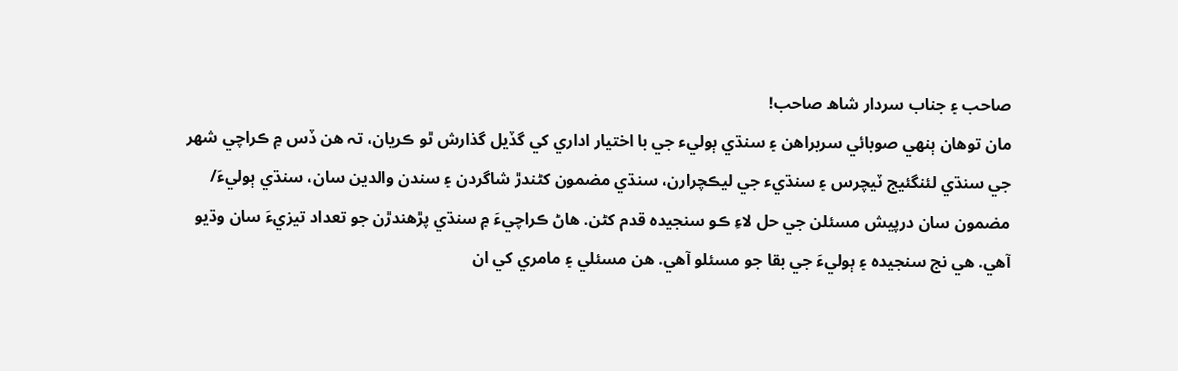صاحب ۽ جناب سردار شاھ صاحب!
مان توھان ٻنھي صوبائي سربراھن ۽ سنڌي ٻوليء جي با اختيار اداري کي گڏيل گذارش ٿو ڪريان، تہ ھن ڏس ۾ ڪراچي شھر جي سنڌي لئنگئيج ٽيچرس ۽ سنڌيء جي ليڪچرارن، سنڌي مضمون کڻندڙ شاگردن ۽ سندن والدين سان، سنڌي ٻوليءَ/ مضمون سان درپيش مسئلن جي حل لاءِ ڪو سنجيده قدم کڻن. ھاڻ ڪراچيءَ ۾ سنڌي پڙھندڙن جو تعداد تيزيءَ سان وڌيو آهي. ھي نج سنجيده ۽ ٻوليءَ جي بقا جو مسئلو آهي. ھن مسئلي ۽ مامري کي ان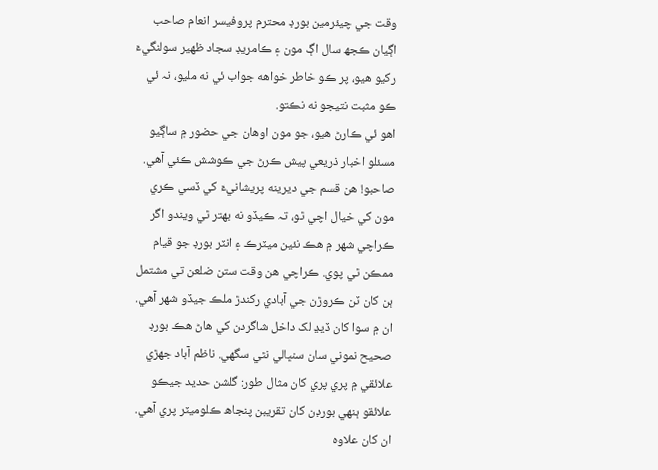وقت جي چيئرمين بورڊ محترم پروفيسر انعام صاحب اڳيان ڪجھ سال اڳ مون ۽ ڪامريڊ سجاد ظهير سولنگيءَ رکيو ھيو، پر ڪو خاطر خواهه جواب ئي نه مليو، نہ ئي ڪو مثبت نتيجو نه نڪتو.
اھو ئي ڪارڻ ھيو، جو مون اوھان جي حضور ۾ ساڳيو مسئلو اخبار ذريعي پيش ڪرڻ جي ڪوشش ڪئي آهي. صاحبو! ھن قسم جي ديرينه پريشانيءَ کي ڏسي ڪري مون کي خيال اچي ٿو، تہ ڪيڏو نه بھتر ٿي ويندو اگر ڪراچي شھر ۾ ھڪ نئين ميٽرڪ ۽ انٽر بورڊ جو قيام ممڪن ٿي پوي. ڪراچي ھن وقت ستن ضلعن تي مشتمل ٻن کان ٽن ڪروڙن جي آبادي رکندڙ ملڪ جيڏو شھر آھي. ان ۾ سوا کان ڏيڍ لک داخل شاگردن کي ھاڻ ھڪ بورڊ صحيح نموني سان سنڀالي نٿي سگھي. ناظم آباد جھڙي علائقي ۾ پري پري کان مثال طور: گلشن حديد جيڪو علائقو ٻنھي بورڊن کان تقريبن پنجاھ ڪلوميٽر پري آھي. ان کان علاوه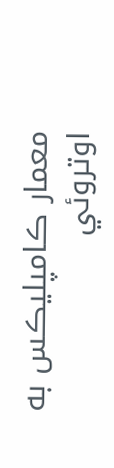معمار ڪامپليڪس به اوتروئي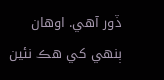ڏور آھي. اوھان ٻنھي کي ھڪ نئين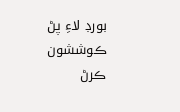بورڊ لاءِ پڻ ڪوششون ڪرڻ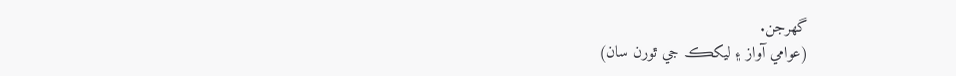گھرجن.
(عوامي آواز ۽ ليکڪ جي ٿورن سان)